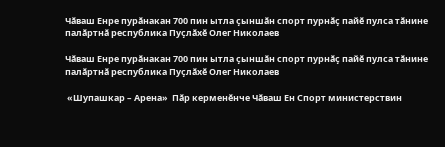Чӑваш Енре пурӑнакан 700 пин ытла ҫыншӑн спорт пурнӑҫ пайӗ пулса тӑнине палӑртнӑ республика Пуҫлӑхӗ Олег Николаев

Чӑваш Енре пурӑнакан 700 пин ытла ҫыншӑн спорт пурнӑҫ пайӗ пулса тӑнине палӑртнӑ республика Пуҫлӑхӗ Олег Николаев

 «Шупашкар – Арена»  Пӑр керменӗнче Чӑваш Ен Спорт министерствин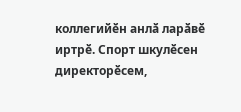коллегийӗн анлӑ ларӑвӗ иртрӗ. Спорт шкулӗсен директорӗсем,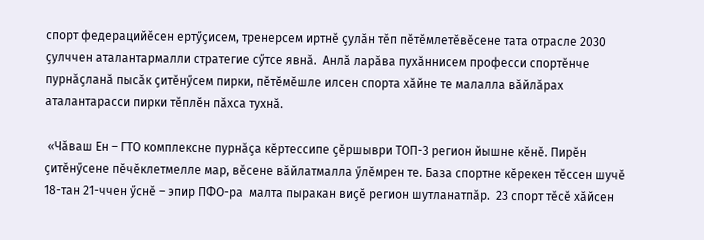спорт федерацийӗсен ертӳҫисем, тренерсем иртнӗ ҫулӑн тӗп пӗтӗмлетӗвӗсене тата отрасле 2030 ҫулччен аталантармалли стратегие сӳтсе явнӑ.  Анлӑ ларӑва пухӑннисем професси спортӗнче  пурнӑҫланӑ пысӑк ҫитӗнӳсем пирки, пӗтӗмӗшле илсен спорта хӑйне те малалла вӑйлӑрах аталантарасси пирки тӗплӗн пӑхса тухнӑ.

 «Чӑваш Ен – ГТО комплексне пурнӑҫа кӗртессипе ҫӗршыври ТОП-3 регион йышне кӗнӗ. Пирӗн  ҫитӗнӳсене пӗчӗклетмелле мар, вӗсене вӑйлатмалла ӳлӗмрен те. База спортне кӗрекен тӗссен шучӗ 18-тан 21-ччен ӳснӗ – эпир ПФО-ра  малта пыракан виҫӗ регион шутланатпӑр.  23 спорт тӗсӗ хӑйсен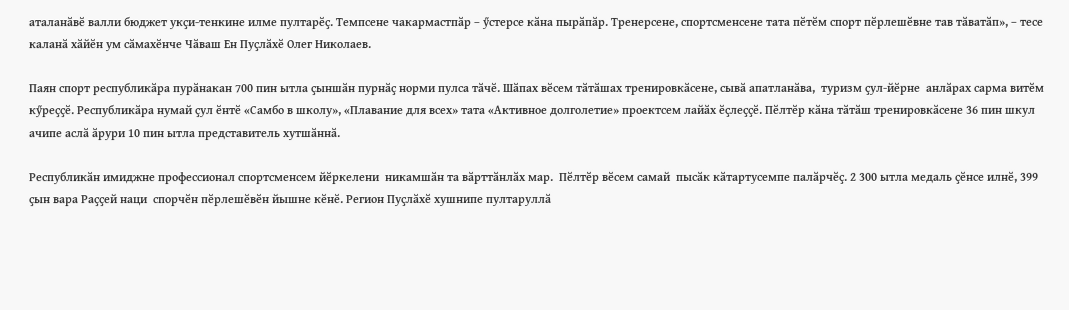аталанӑвӗ валли бюджет укҫи-тенкине илме пултарӗҫ. Темпсене чакармастпӑр – ӳстерсе кӑна пырӑпӑр. Тренерсене, спортсменсене тата пӗтӗм спорт пӗрлешӗвне тав тӑватӑп», – тесе каланӑ хӑйӗн ум сӑмахӗнче Чӑваш Ен Пуҫлӑхӗ Олег Николаев.

Паян спорт республикӑра пурӑнакан 700 пин ытла ҫыншӑн пурнӑҫ норми пулса тӑчӗ. Шӑпах вӗсем тӑтӑшах тренировкӑсене, сывӑ апатланӑва,  туризм ҫул-йӗрне  анлӑрах сарма витӗм кӳреҫҫӗ. Республикӑра нумай ҫул ӗнтӗ «Самбо в школу», «Плавание для всех» тата «Активное долголетие» проектсем лайӑх ӗҫлеҫҫӗ. Пӗлтӗр кӑна тӑтӑш тренировкӑсене 36 пин шкул ачипе аслӑ ӑрури 10 пин ытла представитель хутшӑннӑ.

Республикӑн имиджне профессионал спортсменсем йӗркелени  никамшӑн та вӑрттӑнлӑх мар.  Пӗлтӗр вӗсем самай  пысӑк кӑтартусемпе палӑрчӗҫ. 2 300 ытла медаль ҫӗнсе илнӗ, 399 ҫын вара Раҫҫей наци  спорчӗн пӗрлешӗвӗн йышне кӗнӗ. Регион Пуҫлӑхӗ хушнипе пултаруллӑ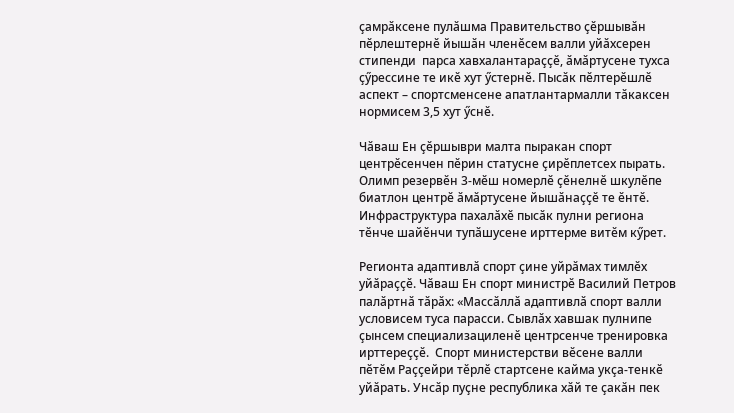ҫамрӑксене пулӑшма Правительство ҫӗршывӑн пӗрлештернӗ йышӑн членӗсем валли уйӑхсерен стипенди  парса хавхалантараҫҫӗ, ӑмӑртусене тухса ҫӳрессине те икӗ хут ӳстернӗ. Пысӑк пӗлтерӗшлӗ аспект – спортсменсене апатлантармалли тӑкаксен нормисем 3,5 хут ӳснӗ.

Чӑваш Ен ҫӗршыври малта пыракан спорт центрӗсенчен пӗрин статусне ҫирӗплетсех пырать. Олимп резервӗн 3-мӗш номерлӗ ҫӗнелнӗ шкулӗпе биатлон центрӗ ӑмӑртусене йышӑнаҫҫӗ те ӗнтӗ. Инфраструктура пахалӑхӗ пысӑк пулни региона тӗнче шайӗнчи тупӑшусене ирттерме витӗм кӳрет.

Регионта адаптивлӑ спорт ҫине уйрӑмах тимлӗх уйӑраҫҫӗ. Чӑваш Ен спорт министрӗ Василий Петров палӑртнӑ тӑрӑх: «Массӑллӑ адаптивлӑ спорт валли условисем туса парасси. Сывлӑх хавшак пулнипе ҫынсем специализациленӗ центрсенче тренировка ирттереҫҫӗ.  Спорт министерстви вӗсене валли пӗтӗм Раҫҫейри тӗрлӗ стартсене кайма укҫа-тенкӗ уйӑрать. Унсӑр пуҫне республика хӑй те ҫакӑн пек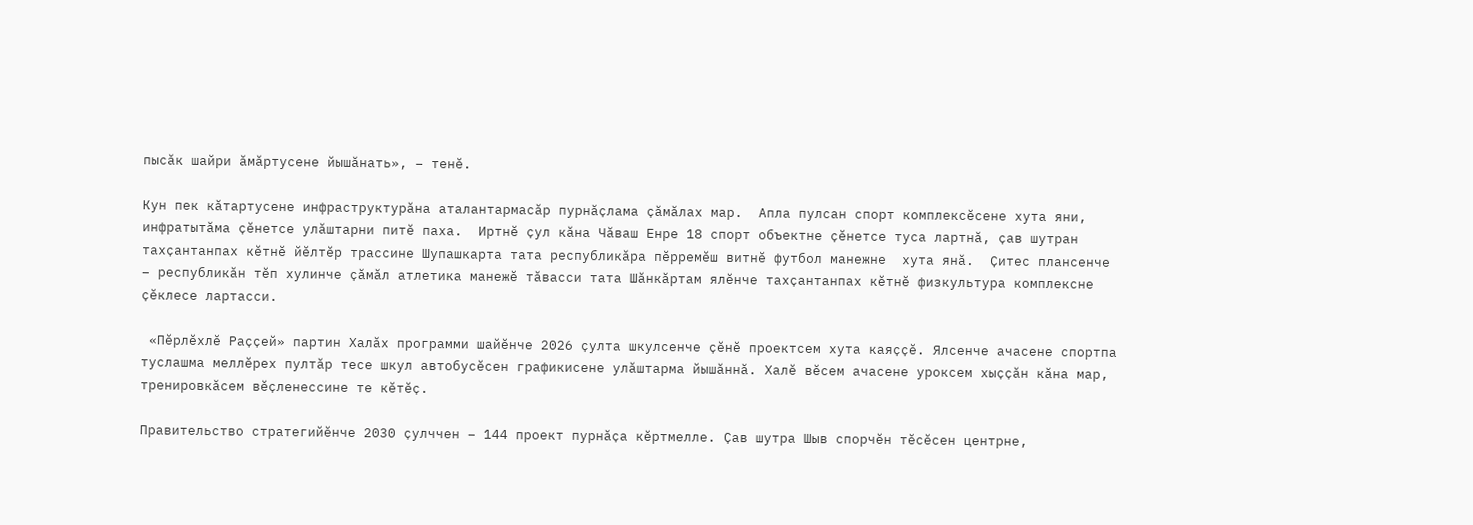пысӑк шайри ӑмӑртусене йышӑнать», – тенӗ.

Кун пек кӑтартусене инфраструктурӑна аталантармасӑр пурнӑҫлама ҫӑмӑлах мар.  Апла пулсан спорт комплексӗсене хута яни, инфратытӑма ҫӗнетсе улӑштарни питӗ паха.  Иртнӗ ҫул кӑна Чӑваш Енре 18 спорт объектне ҫӗнетсе туса лартнӑ, ҫав шутран тахҫантанпах кӗтнӗ йӗлтӗр трассине Шупашкарта тата республикӑра пӗрремӗш витнӗ футбол манежне  хута янӑ.  Ҫитес плансенче – республикӑн тӗп хулинче ҫӑмӑл атлетика манежӗ тӑвасси тата Шӑнкӑртам ялӗнче тахҫантанпах кӗтнӗ физкультура комплексне ҫӗклесе лартасси.

 «Пӗрлӗхлӗ Раҫҫей» партин Халӑх программи шайӗнче 2026 ҫулта шкулсенче ҫӗнӗ проектсем хута каяҫҫӗ. Ялсенче ачасене спортпа туслашма меллӗрех пултӑр тесе шкул автобусӗсен графикисене улӑштарма йышӑннӑ. Халӗ вӗсем ачасене уроксем хыҫҫӑн кӑна мар, тренировкӑсем вӗҫленессине те кӗтӗҫ.

Правительство стратегийӗнче 2030 ҫулччен – 144 проект пурнӑҫа кӗртмелле. Ҫав шутра Шыв спорчӗн тӗсӗсен центрне,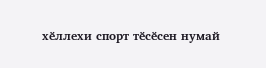хӗллехи спорт тӗсӗсен нумай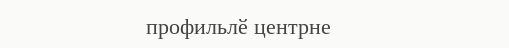профильлӗ центрне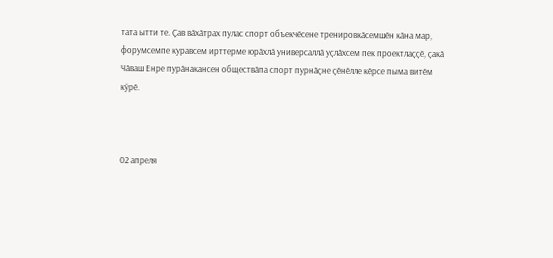тата ытти те. Ҫав вӑхӑтрах пулас спорт объекчӗсене тренировкӑсемшӗн кӑна мар, форумсемпе куравсем ирттерме юрӑхлӑ универсаллӑ уҫлӑхсем пек проектлаҫҫӗ, ҫакӑ Чӑваш Енре пурӑнакансен обществӑпа спорт пурнӑҫне ҫӗнӗлле кӗрсе пыма витӗм кӳрӗ.



02 апреля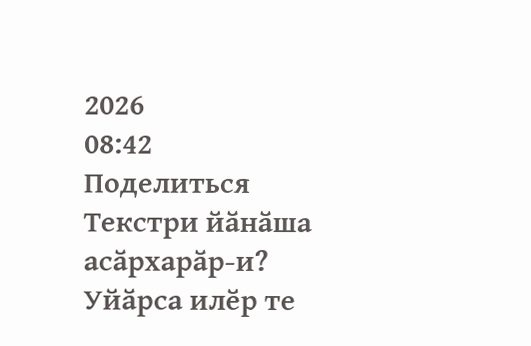2026
08:42
Поделиться
Текстри йӑнӑша асӑрхарӑр-и?
Уйӑрса илӗр те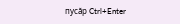пусӑр Ctrl+Enter